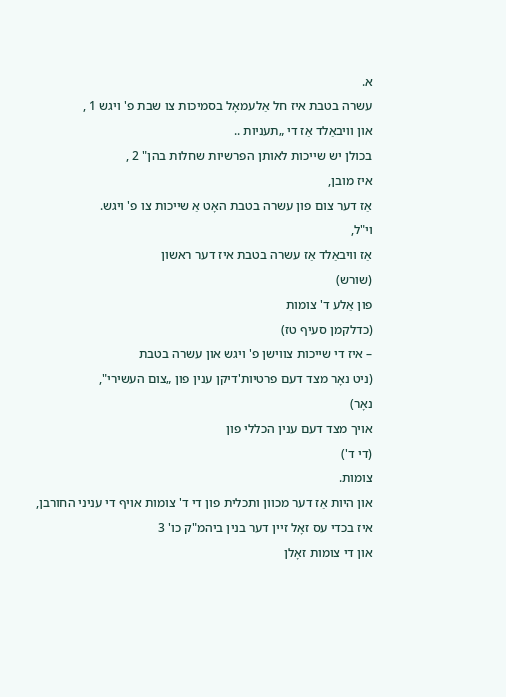א.
עשרה בטבת איז חל אַלעמאָל בסמיכות צו שבת פ' ויגש 1 ,
און וויבאַלד אַז די „תעניות ..
בכולן יש שייכות לאותן הפרשיות שחלות בהן" 2 ,
איז מובן,
אַז דער צום פון עשרה בטבת האָט אַ שייכות צו פ' ויגש.
וי"ל,
אַז וויבאַלד אַז עשרה בטבת איז דער ראשון
(שורש)
פון אַלע ד' צומות
(כדלקמן סעיף טז)
– איז די שייכות צווישן פ' ויגש און עשרה בטבת
(ניט נאָר מצד דעם פרטיות'דיקן ענין פון „צום העשירי",
נאָר)
אויך מצד דעם ענין הכללי פון
(די ד')
צומות.
און היות אַז דער מכוון ותכלית פון די ד' צומות אויף די עניני החורבן,
איז בכדי עס זאָל זיין דער בנין ביהמ"ק כו' 3
און די צומות זאָלן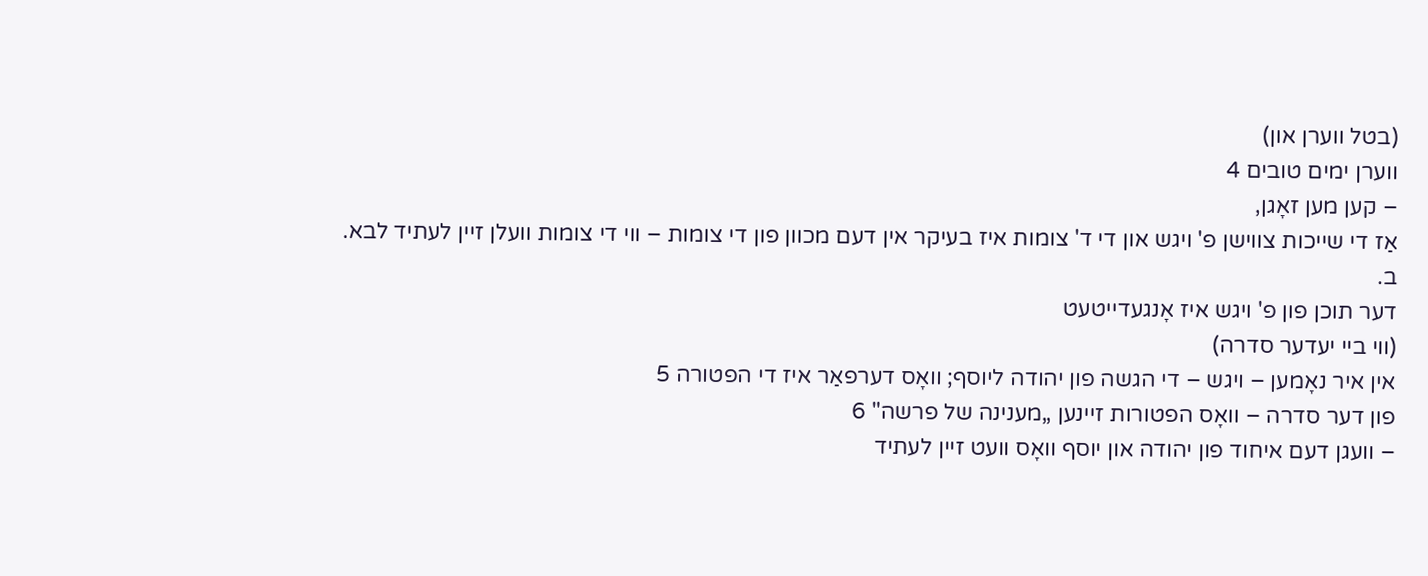(בטל ווערן און)
ווערן ימים טובים 4
– קען מען זאָגן,
אַז די שייכות צווישן פ' ויגש און די ד' צומות איז בעיקר אין דעם מכוון פון די צומות – ווי די צומות וועלן זיין לעתיד לבא.
ב.
דער תוכן פון פ' ויגש איז אָנגעדייטעט
(ווי ביי יעדער סדרה)
אין איר נאָמען – ויגש – די הגשה פון יהודה ליוסף; וואָס דערפאַר איז די הפטורה 5
פון דער סדרה – וואָס הפטורות זיינען „מענינה של פרשה" 6
– וועגן דעם איחוד פון יהודה און יוסף וואָס וועט זיין לעתיד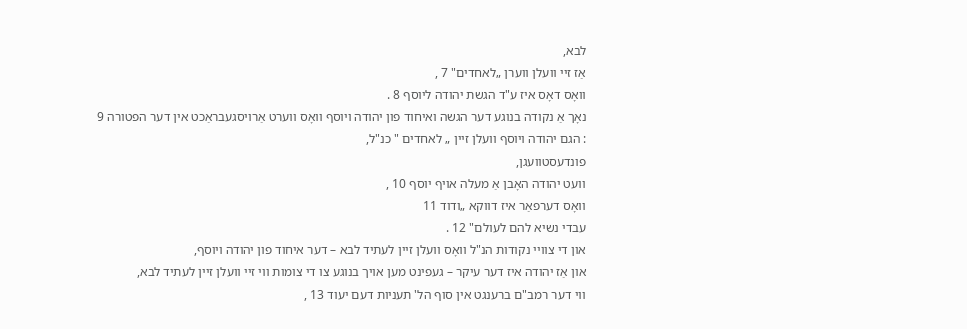לבא,
אַז זיי וועלן ווערן „לאחדים" 7 ,
וואָס דאָס איז ע"ד הגשת יהודה ליוסף 8 .
נאָך אַ נקודה בנוגע דער הגשה ואיחוד פון יהודה ויוסף וואָס ווערט אַרויסגעבראַכט אין דער הפטורה 9
: הגם יהודה ויוסף וועלן זיין „ לאחדים " כנ"ל,
פונדעסטוועגן,
וועט יהודה האָבן אַ מעלה אויף יוסף 10 ,
וואָס דערפאַר איז דווקא „ודוד 11
עבדי נשיא להם לעולם" 12 .
און די צוויי נקודות הנ"ל וואָס וועלן זיין לעתיד לבא – דער איחוד פון יהודה ויוסף,
און אַז יהודה איז דער עיקר – געפינט מען אויך בנוגע צו די צומות ווי זיי וועלן זיין לעתיד לבא,
ווי דער רמב"ם ברענגט אין סוף הל' תעניות דעם יעוד 13 ,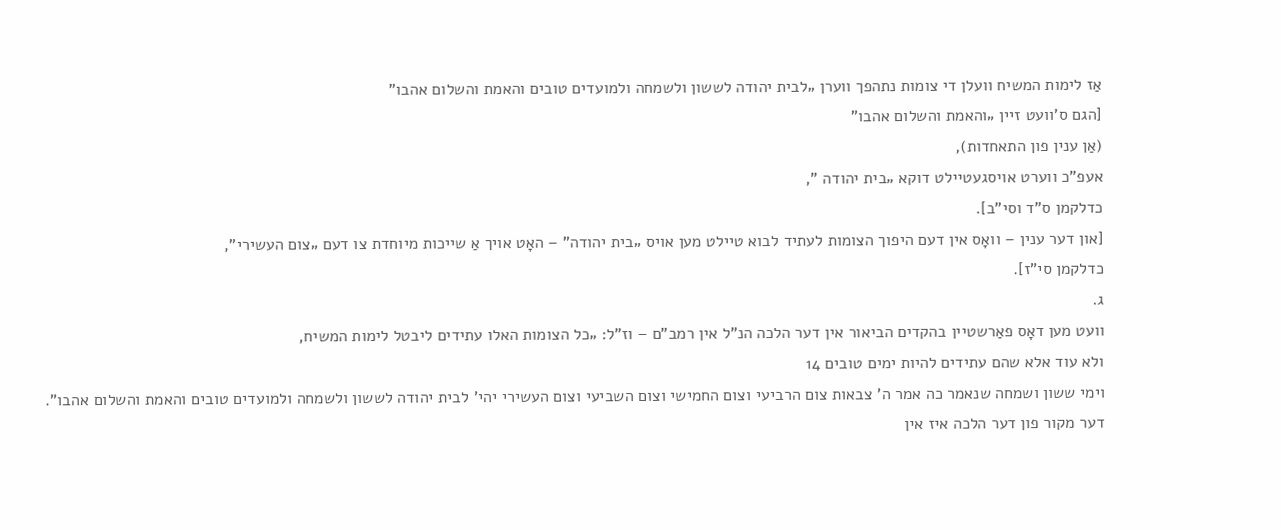אַז לימות המשיח וועלן די צומות נתהפך ווערן „לבית יהודה לששון ולשמחה ולמועדים טובים והאמת והשלום אהבו"
[הגם ס'וועט זיין „והאמת והשלום אהבו"
(אַן ענין פון התאחדות),
אעפ"כ ווערט אויסגעטיילט דוקא „בית יהודה ",
כדלקמן ס"ד וסי"ב].
[און דער ענין – וואָס אין דעם היפוך הצומות לעתיד לבוא טיילט מען אויס „בית יהודה" – האָט אויך אַ שייכות מיוחדת צו דעם „צום העשירי",
כדלקמן סי"ז].
ג.
וועט מען דאָס פאַרשטיין בהקדים הביאור אין דער הלכה הנ"ל אין רמב"ם – וז"ל: „כל הצומות האלו עתידים ליבטל לימות המשיח,
ולא עוד אלא שהם עתידים להיות ימים טובים 14
וימי ששון ושמחה שנאמר כה אמר ה' צבאות צום הרביעי וצום החמישי וצום השביעי וצום העשירי יהי' לבית יהודה לששון ולשמחה ולמועדים טובים והאמת והשלום אהבו".
דער מקור פון דער הלכה איז אין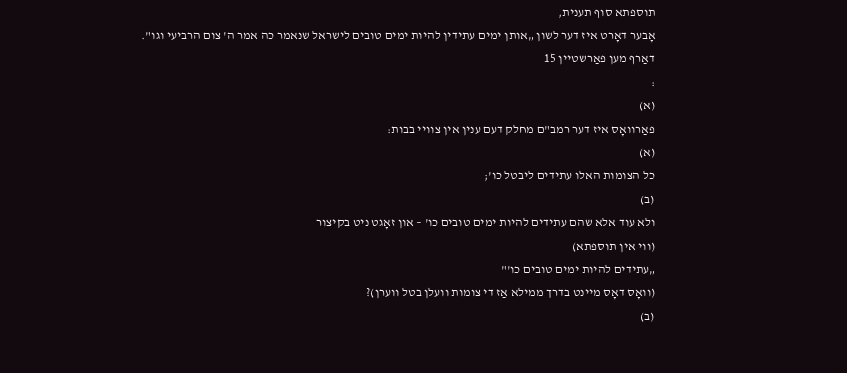תוספתא סוף תענית,
אָבער דאָרט איז דער לשון „אותן ימים עתידין להיות ימים טובים לישראל שנאמר כה אמר ה' צום הרביעי וגו".
דאַרף מען פאַרשטיין 15
:
(א)
פאַרוואָס איז דער רמב"ם מחלק דעם ענין אין צוויי בבות:
(א)
כל הצומות האלו עתידים ליבטל כו';
(ב)
ולא עוד אלא שהם עתידים להיות ימים טובים כו' – און זאָגט ניט בקיצור
(ווי אין תוספתא)
„עתידים להיות ימים טובים כו'"
(וואָס דאָס מיינט בדרך ממילא אַז די צומות וועלן בטל ווערן)?
(ב)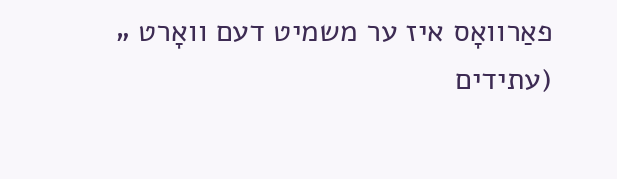פאַרוואָס איז ער משמיט דעם וואָרט „
(עתידים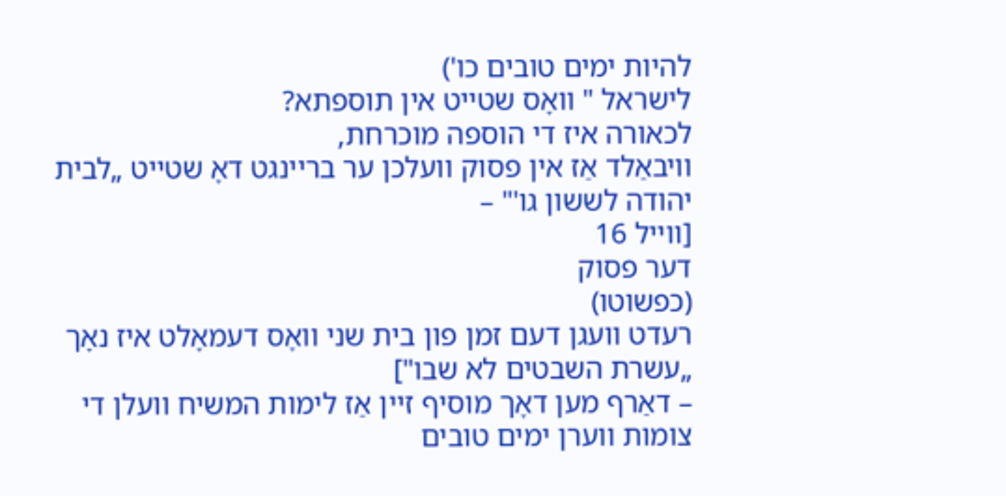להיות ימים טובים כו')
לישראל " וואָס שטייט אין תוספתא?
לכאורה איז די הוספה מוכרחת,
וויבאַלד אַז אין פסוק וועלכן ער בריינגט דאָ שטייט „לבית יהודה לששון גו'" –
[ווייל 16
דער פסוק
(כפשוטו)
רעדט וועגן דעם זמן פון בית שני וואָס דעמאָלט איז נאָך „עשרת השבטים לא שבו"]
– דאַרף מען דאָך מוסיף זיין אַז לימות המשיח וועלן די צומות ווערן ימים טובים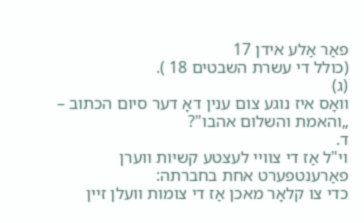פאַר אַלע אידן 17
(כולל די עשרת השבטים 18 ).
(ג)
וואָס איז נוגע צום ענין דאָ דער סיום הכתוב – „והאמת והשלום אהבו"?
ד.
וי"ל אַז די צוויי לעצטע קשיות ווערן פאַרענטפערט אחת בחברתה:
כדי צו קלאָר מאכן אַז די צומות וועלן זיין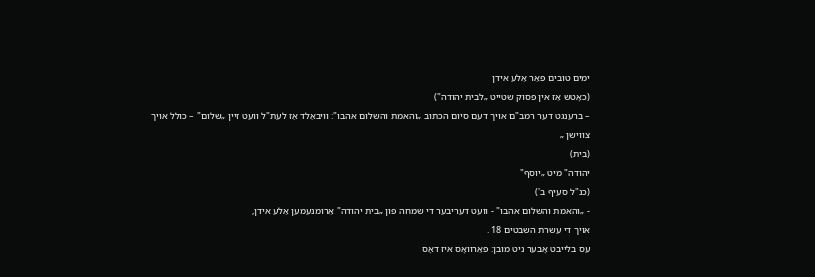ימים טובים פאַר אַלע אידן
(כאָטש אַז אין פסוק שטייט „לבית יהודה")
– ברענגט דער רמב"ם אויך דעם סיום הכתוב „והאמת והשלום אהבו": וויבאַלד אַז לעת"ל וועט זיין „שלום" – כולל אויך צווישן „
(בית)
יהודה" מיט „יוסף"
(כנ"ל סעיף ב')
- „והאמת והשלום אהבו" - וועט דעריבער די שמחה פון „בית יהודה" אַרומנעמען אַלע אידן,
אויך די עשרת השבטים 18 .
עס בלייבט אָבער ניט מובן: פאַרוואָס איז דאָס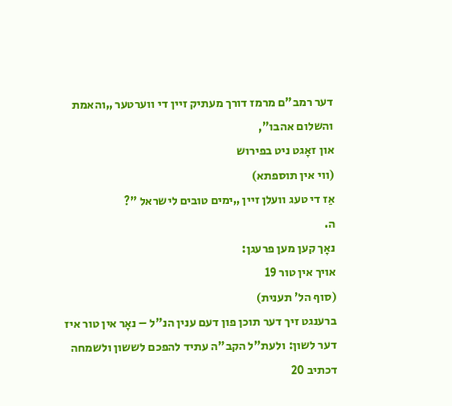דער רמב"ם מרמז דורך מעתיק זיין די ווערטער „והאמת והשלום אהבו",
און זאָגט ניט בפירוש
(ווי אין תוספתא)
אַז די טעג וועלן זיין „ימים טובים לישראל "?
ה.
נאָך קען מען פרעגן:
אויך אין טור 19
(סוף הל' תענית)
ברענגט זיך דער תוכן פון דעם ענין הנ"ל – נאָר אין טור איז דער לשון: ולעת"ל הקב"ה עתיד להפכם לששון ולשמחה דכתיב 20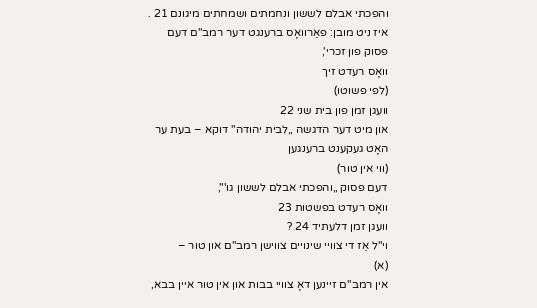והפכתי אבלם לששון ונחמתים ושמחתים מיגונם 21 .
איז ניט מובן: פאַרוואָס ברענגט דער רמב"ם דעם פסוק פון זכרי',
וואָס רעדט זיך
(לפי פשוטו)
וועגן זמן פון בית שני 22
און מיט דער הדגשה „לבית יהודה" דוקא – בעת ער האָט געקענט ברענגען
(ווי אין טור)
דעם פסוק „והפכתי אבלם לששון גו'",
וואָס רעדט בפשטות 23
וועגן זמן דלעתיד 24 ?
וי"ל אַז די צוויי שינויים צווישן רמב"ם און טור –
(א)
אין רמב"ם זיינען דאָ צוויי בבות און אין טור איין בבא,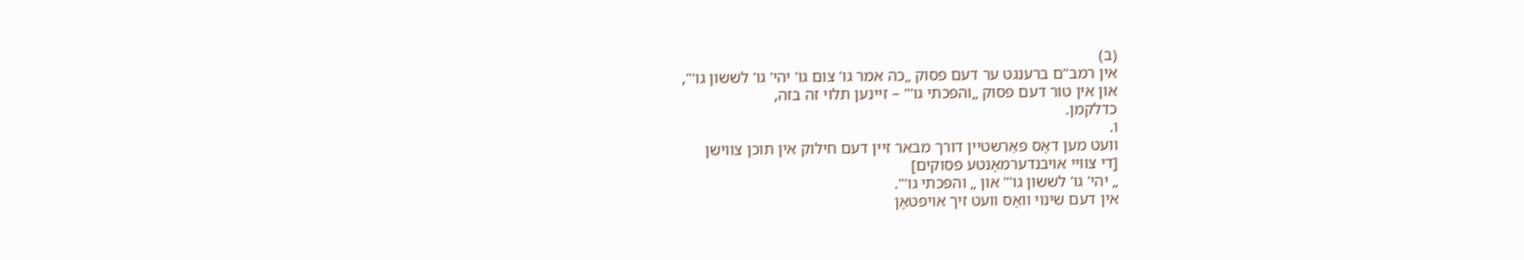(ב)
אין רמב"ם ברענגט ער דעם פסוק „כה אמר גו' צום גו' יהי' גו' לששון גו'",
און אין טור דעם פסוק „והפכתי גו'" – זיינען תלוי זה בזה,
כדלקמן.
ו.
וועט מען דאָס פאַרשטיין דורך מבאר זיין דעם חילוק אין תוכן צווישן
[די צוויי אויבנדערמאָנטע פסוקים]
„ יהי' גו' לששון גו'" און „ והפכתי גו'".
אין דעם שינוי וואָס וועט זיך אויפטאָן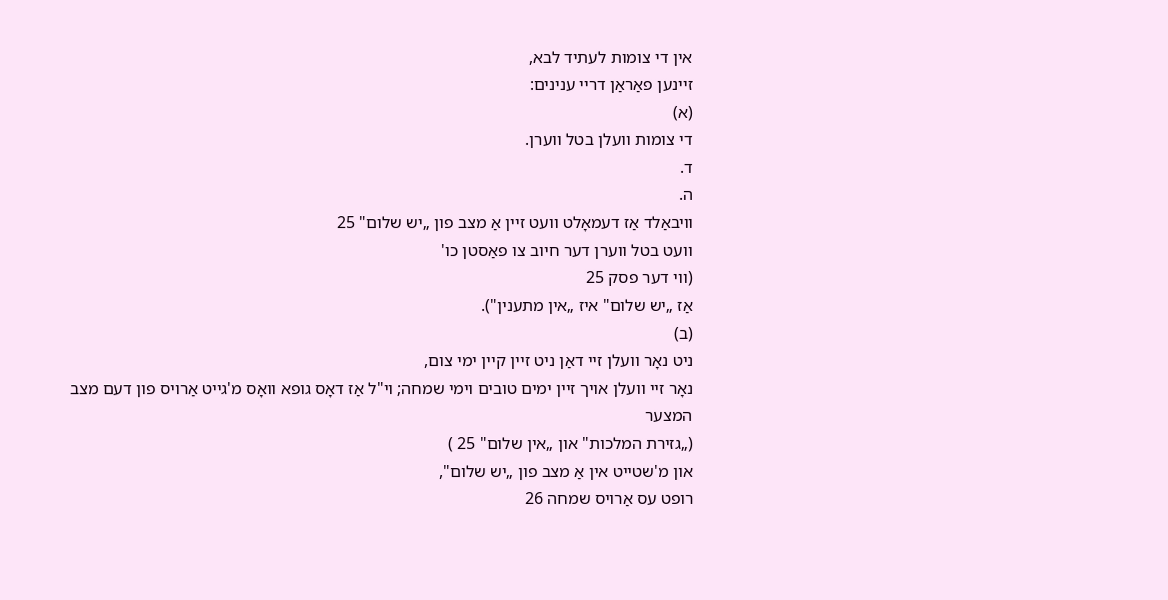אין די צומות לעתיד לבא,
זיינען פאַראַן דריי ענינים:
(א)
די צומות וועלן בטל ווערן.
ד.
ה.
וויבאַלד אַז דעמאָלט וועט זיין אַ מצב פון „יש שלום" 25
וועט בטל ווערן דער חיוב צו פאַסטן כו'
(ווי דער פסק 25
אַז „יש שלום" איז „אין מתענין").
(ב)
ניט נאָר וועלן זיי דאַן ניט זיין קיין ימי צום,
נאָר זיי וועלן אויך זיין ימים טובים וימי שמחה; וי"ל אַז דאָס גופא וואָס מ'גייט אַרויס פון דעם מצב המצער
(„גזירת המלכות" און „אין שלום" 25 )
און מ'שטייט אין אַ מצב פון „יש שלום",
רופט עס אַרויס שמחה 26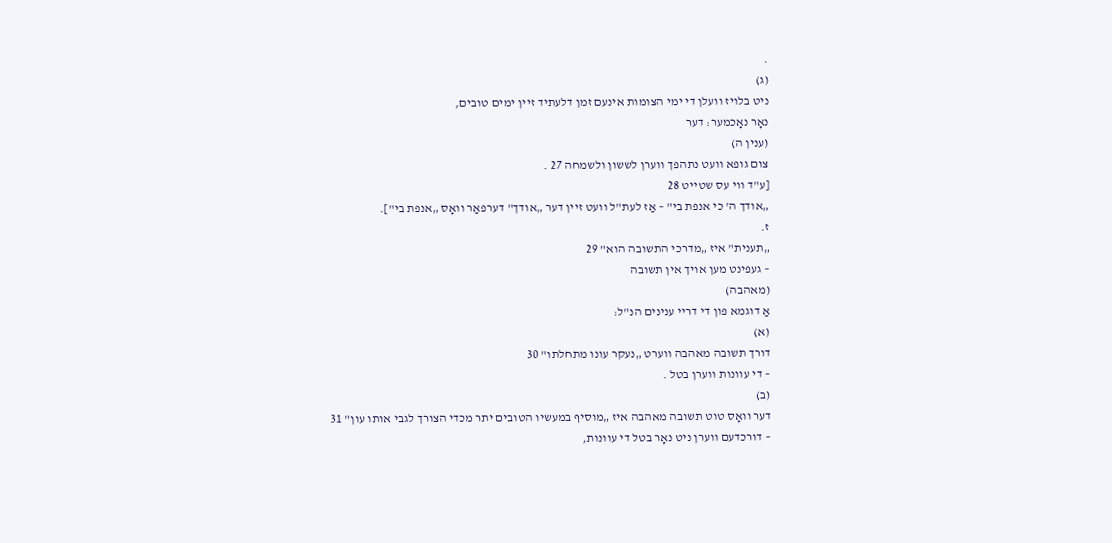.
(ג)
ניט בלויז וועלן די ימי הצומות אינעם זמן דלעתיד זיין ימים טובים,
נאָר נאָכמער: דער
(ענין ה)
צום גופא וועט נתהפך ווערן לששון ולשמחה 27 .
[ע"ד ווי עס שטייט 28
„אודך ה' כי אנפת בי" – אַז לעת"ל וועט זיין דער „אודך" דערפאַר וואָס „אנפת בי"].
ז.
„תענית" איז „מדרכי התשובה הוא" 29
– געפינט מען אויך אין תשובה
(מאהבה)
אַ דוגמא פון די דריי ענינים הנ"ל:
(א)
דורך תשובה מאהבה ווערט „נעקר עונו מתחלתו" 30
– די עוונות ווערן בטל .
(ב)
דער וואָס טוט תשובה מאהבה איז „מוסיף במעשיו הטובים יתר מכדי הצורך לגבי אותו עון" 31
– דורכדעם ווערן ניט נאָר בטל די עוונות,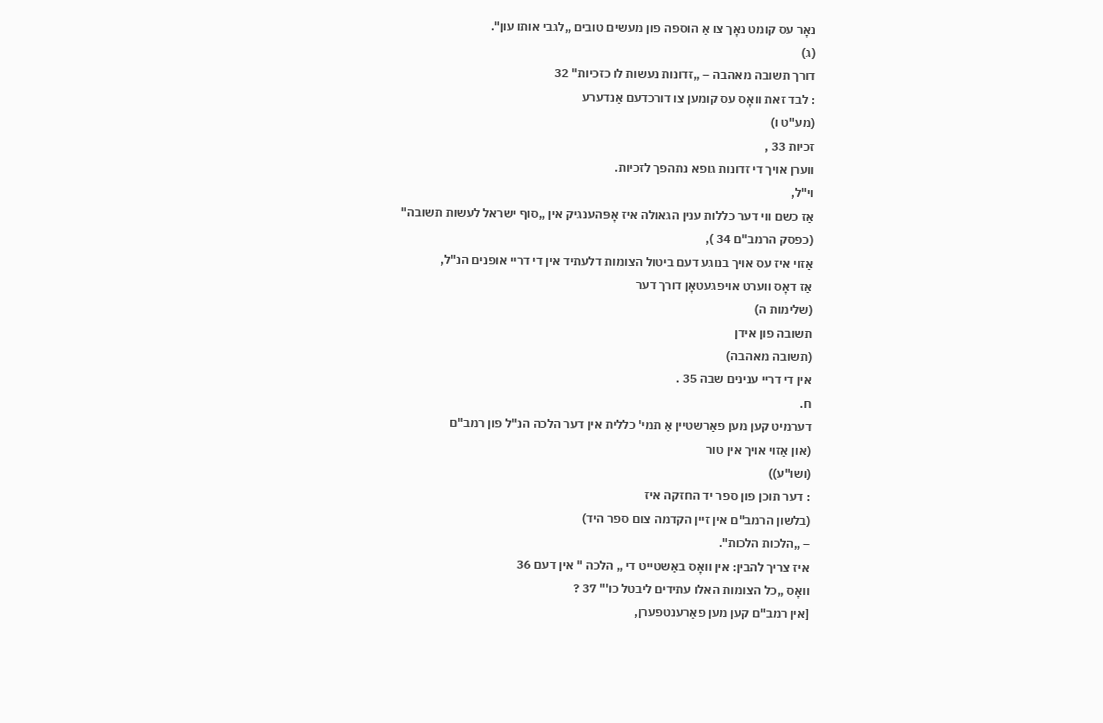נאָר עס קומט נאָך צו אַ הוספה פון מעשים טובים „לגבי אותו עון".
(ג)
דורך תשובה מאהבה – „זדונות נעשות לו כזכיות" 32
: לבד זאת וואָס עס קומען צו דורכדעם אַנדערע
(מע"ט ו)
זכיות 33 ,
ווערן אויך די זדונות גופא נתהפך לזכיות.
וי"ל,
אַז כשם ווי דער כללות ענין הגאולה איז אָפּהענגיק אין „סוף ישראל לעשות תשובה"
(כפסק הרמב"ם 34 ),
אַזוי איז עס אויך בנוגע דעם ביטול הצומות דלעתיד אין די דריי אופנים הנ"ל,
אַז דאָס ווערט אויפגעטאָן דורך דער
(שלימות ה)
תשובה פון אידן
(תשובה מאהבה)
אין די דריי ענינים שבה 35 .
ח.
דערמיט קען מען פאַרשטיין אַ תמי' כללית אין דער הלכה הנ"ל פון רמב"ם
(און אַזוי אויך אין טור
(ושו"ע))
: דער תוכן פון ספר יד החזקה איז
(בלשון הרמב"ם אין זיין הקדמה צום ספר היד)
– „הלכות הלכות".
איז צריך להבין: אין וואָס באַשטייט די „ הלכה " אין דעם 36
וואָס „כל הצומות האלו עתידים ליבטל כו'" 37 ?
[אין רמב"ם קען מען פאַרענטפערן,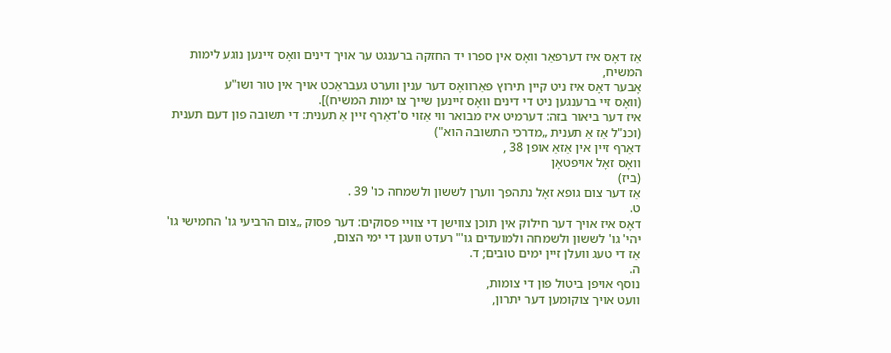אַז דאָס איז דערפאַר וואָס אין ספרו יד החזקה ברענגט ער אויך דינים וואָס זיינען נוגע לימות המשיח,
אָבער דאָס איז ניט קיין תירוץ פאַרוואָס דער ענין ווערט געבראַכט אויך אין טור ושו"ע
(וואָס זיי ברענגען ניט די דינים וואָס זיינען שייך צו ימות המשיח)].
איז דער ביאור בזה: דערמיט איז מבואר ווי אַזוי ס'דאַרף זיין אַ תענית: די תשובה פון דעם תענית
(וכנ"ל אַז אַ תענית „מדרכי התשובה הוא")
דאַרף זיין אין אַזאַ אופן 38 ,
וואָס זאָל אויפטאָן
(ביז)
אַז דער צום גופא זאָל נתהפך ווערן לששון ולשמחה כו' 39 .
ט.
דאָס איז אויך דער חילוק אין תוכן צווישן די צוויי פסוקים: דער פסוק „צום הרביעי גו' החמישי גו' יהי' גו' לששון ולשמחה ולמועדים גו'" רעדט וועגן די ימי הצום,
אַז די טעג וועלן זיין ימים טובים; ד.
ה.
נוסף אויפן ביטול פון די צומות,
וועט אויך צוקומען דער יתרון,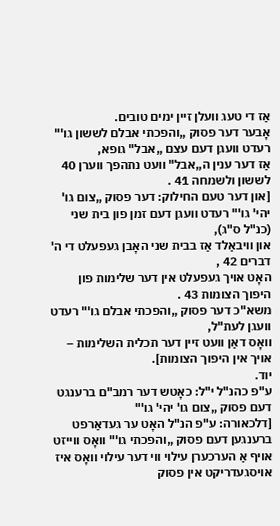אַז די טעג וועלן זיין ימים טובים.
אָבער דער פסוק „והפכתי אבלם לששון גו'" רעדט וועגן דעם עצם „אבל" גופא,
אַז דער ענין ה„אבל" וועט נתהפך ווערן 40
לששון ולשמחה 41 .
[און דער טעם החילוק: דער פסוק „צום גו' יהי' גו'" רעדט וועגן דעם זמן פון בית שני
(כנ"ל ס"ג),
און וויבאַלד אַז בבית שני האָבן געפעלט די ה' דברים 42 ,
האָט אויך געפעלט אין דער שלימות פון היפוך הצומות 43 .
משא"כ דער פסוק „והפכתי אבלם גו'" רעדט וועגן לעת"ל,
וואָס דאַן וועט זיין דער תכלית השלימות – אויך אין היפוך הצומות].
יוד.
ע"פ כהנ"ל י"ל: כאָטש דער רמב"ם ברענגט דעם פסוק „צום גו' יהי' גו'"
[דלכאורה: ע"פ הנ"ל האָט ער געדאַרפט ברענגען דעם פסוק „והפכתי גו'" וואָס ווייזט אויף אַ הערכערן עילוי ווי דער עילוי וואָס איז אויסגעדריקט אין פסוק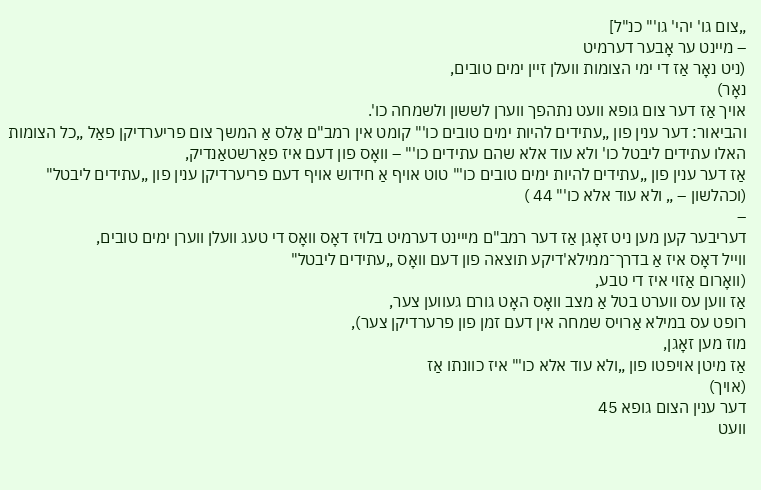„צום גו' יהי' גו'" כנ"ל]
– מיינט ער אָבער דערמיט
(ניט נאָר אַז די ימי הצומות וועלן זיין ימים טובים,
נאָר)
אויך אַז דער צום גופא וועט נתהפך ווערן לששון ולשמחה כו'.
והביאור: דער ענין פון „עתידים להיות ימים טובים כו'" קומט אין רמב"ם אַלס אַ המשך צום פריערדיקן פאַל „כל הצומות האלו עתידים ליבטל כו' ולא עוד אלא שהם עתידים כו'" – וואָס פון דעם איז פאַרשטאַנדיק,
אַז דער ענין פון „עתידים להיות ימים טובים כו'" טוט אויף אַ חידוש אויף דעם פריערדיקן ענין פון „עתידים ליבטל"
(וכהלשון – „ ולא עוד אלא כו'" 44 )
–
דעריבער קען מען ניט זאָגן אַז דער רמב"ם מייינט דערמיט בלויז דאָס וואָס די טעג וועלן ווערן ימים טובים,
ווייל דאָס איז אַ בדרך־ממילא'דיקע תוצאה פון דעם וואָס „עתידים ליבטל"
(וואָרום אַזוי איז די טבע,
אַז ווען עס ווערט בטל אַ מצב וואָס האָט גורם געווען צער,
רופט עס במילא אַרויס שמחה אין דעם זמן פון פרערדיקן צער),
מוז מען זאָגן,
אַז מיטן אויפטו פון „ולא עוד אלא כו'" איז כוונתו אַז
(אויך)
דער ענין הצום גופא 45
וועט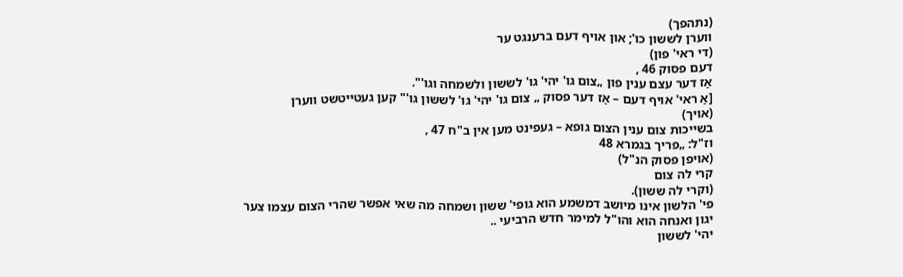(נתהפך)
ווערן לששון כו'; און אויף דעם ברענגט ער
(די ראי' פון)
דעם פסוק 46 ,
אַז דער עצם ענין פון „צום גו' יהי' גו' לששון ולשמחה וגו'".
[אַ ראי' אויף דעם – אַז דער פסוק „ צום גו' יהי' גו' לששון גו'" קען געטייטשט ווערן
(אויך)
בשייכות צום ענין הצום גופא – געפינט מען אין ב"ח 47 ,
וז"ל: „פריך בגמרא 48
(אויפן פסוק הנ"ל)
קרי לה צום
(וקרי לה ששון).
פי' הלשון אינו מיושב דמשמע הוא גופי' ששון ושמחה מה שאי אפשר שהרי הצום עצמו צער יגון ואנחה הוא והו"ל למימר חדש הרביעי ..
יהי' לששון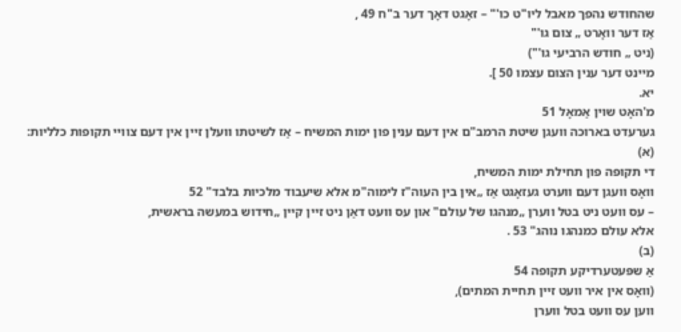שהחודש נהפך מאבל ליו"ט כו'" – זאָגט דאָך דער ב"ח 49 ,
אַז דער וואָרט „ צום גו'"
(ניט „ חודש הרביעי גו'")
מיינט דער ענין הצום עצמו 50 ].
יא.
מ'האָט שוין אַמאָל 51
גערעדט בארוכה וועגן שיטת הרמב"ם אין דעם ענין פון ימות המשיח – אַז לשיטתו וועלן זיין אין דעם צוויי תקופות כלליות:
(א)
די תקופה פון תחילת ימות המשיח,
וואָס וועגן דעם ווערט געזאָגט אַז „אין בין העוה"ז לימוה"מ אלא שיעבוד מלכיות בלבד" 52
– עס וועט ניט בטל ווערן „מנהגו של עולם" און עס וועט דאַן ניט זיין קיין „חידוש במעשה בראשית,
אלא עולם כמנהגו נוהג" 53 .
(ב)
אַ שפּעטערדיקע תקופה 54
(וואָס אין איר וועט זיין תחיית המתים),
ווען עס וועט בטל ווערן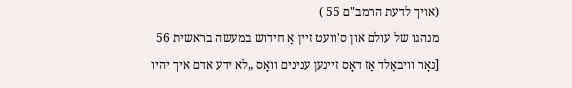(אויך לדעת הרמב"ם 55 )
מנהגו של עולם און ס'וועט זיין אַ חידוש במעשה בראשית 56
[נאָר וויבאַלד אַז דאָס זיינען ענינים וואָס „לא ידע אדם איך יהיו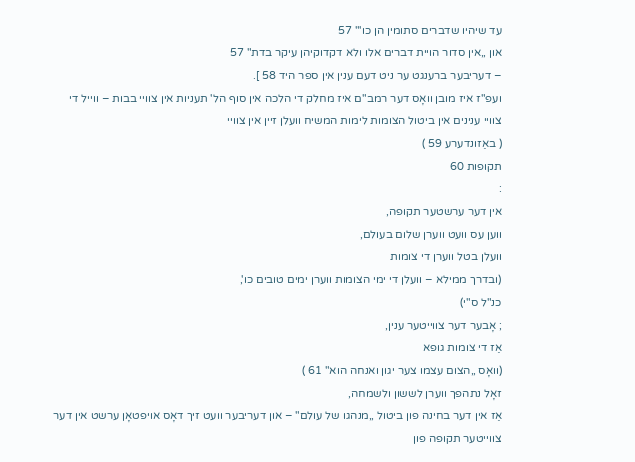עד שיהיו שדברים סתומין הן כו'" 57
און „אין סדור הויית דברים אלו ולא דקדוקיהן עיקר בדת" 57
– דעריבער ברענגט ער ניט דעם ענין אין ספר היד 58 ].
ועפ"ז איז מובן וואָס דער רמב"ם איז מחלק די הלכה אין סוף הל' תעניות אין צוויי בבות – ווייל די צוויי ענינים אין ביטול הצומות לימות המשיח וועלן זיין אין צוויי
( באַזונדערע 59 )
תקופות 60
:
אין דער ערשטער תקופה,
ווען עס וועט ווערן שלום בעולם,
וועלן בטל ווערן די צומות
(ובדרך ממילא – וועלן די ימי הצומות ווערן ימים טובים כו',
כנ"ל ס"י)
; אָבער דער צווייטער ענין,
אַז די צומות גופא
(וואָס „הצום עצמו צער יגון ואנחה הוא" 61 )
זאָל נתהפך ווערן לששון ולשמחה,
אַז אין דער בחינה פון ביטול „מנהגו של עולם" – און דעריבער וועט זיך דאָס אויפטאָן ערשט אין דער צווייטער תקופה פון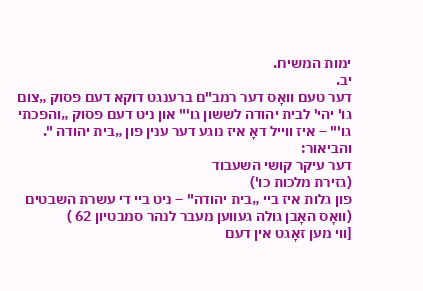ימות המשיח.
יב.
דער טעם וואָס דער רמב"ם ברענגט דוקא דעם פסוק „צום גו' יהי' לבית יהודה לששון גו'" און ניט דעם פסוק „והפכתי גו'" – איז ווייל דאָ איז נוגע דער ענין פון „בית יהודה ".
והביאור:
דער עיקר קושי השעבוד
(גזירת מלכות כו')
פון גלות איז ביי „בית יהודה" – ניט ביי די עשרת השבטים
(וואָס האָבן גולה געווען מעבר לנהר סמבטיון 62 )
[ווי מען זאָגט אין דעם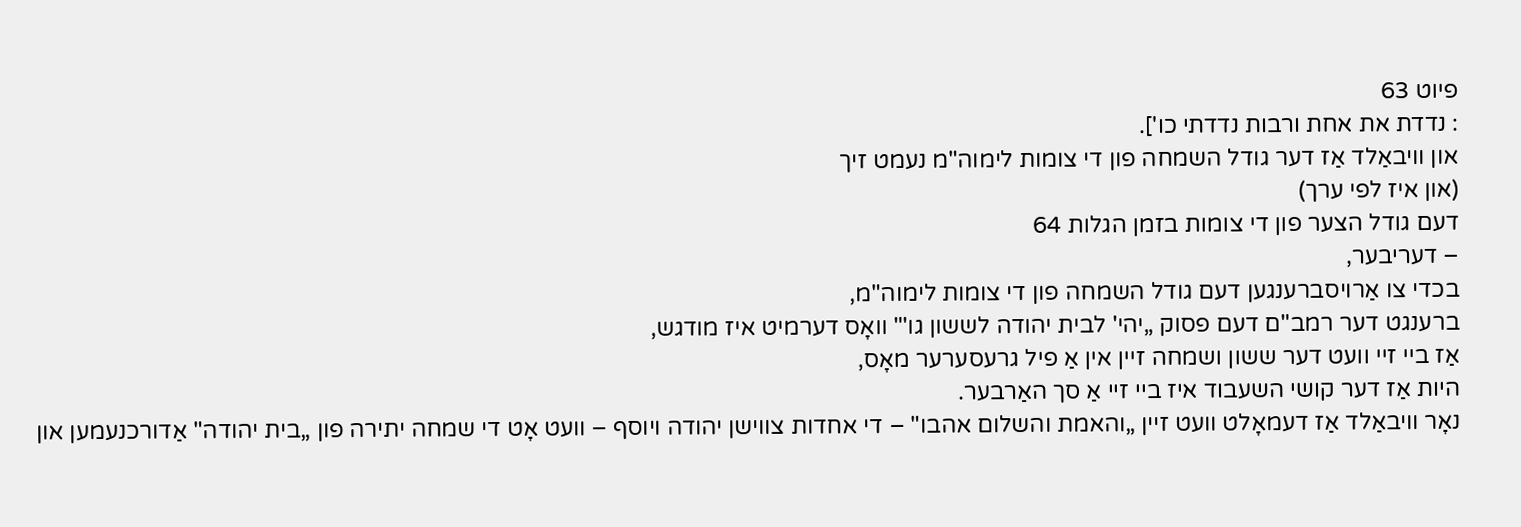פיוט 63
: נדדת את אחת ורבות נדדתי כו'].
און וויבאַלד אַז דער גודל השמחה פון די צומות לימוה"מ נעמט זיך
(און איז לפי ערך)
דעם גודל הצער פון די צומות בזמן הגלות 64
– דעריבער,
בכדי צו אַרויסברענגען דעם גודל השמחה פון די צומות לימוה"מ,
ברענגט דער רמב"ם דעם פסוק „יהי' לבית יהודה לששון גו'" וואָס דערמיט איז מודגש,
אַז ביי זיי וועט דער ששון ושמחה זיין אין אַ פיל גרעסערער מאָס,
היות אַז דער קושי השעבוד איז ביי זיי אַ סך האַרבער.
נאָר וויבאַלד אַז דעמאָלט וועט זיין „והאמת והשלום אהבו" – די אחדות צווישן יהודה ויוסף – וועט אָט די שמחה יתירה פון „בית יהודה" אַדורכנעמען און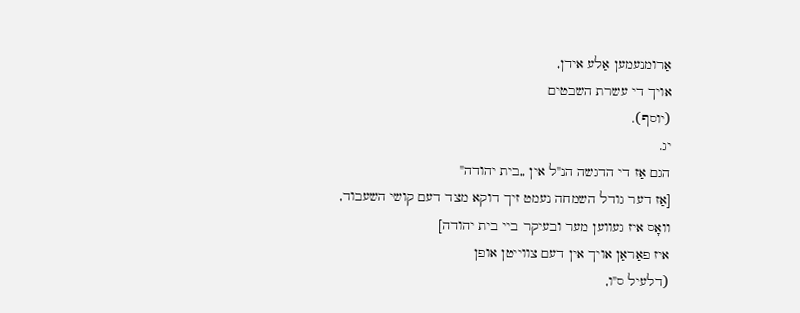אַרומנעמען אַלע אידן,
אויך די עשרת השבטים
(יוסף).
יג.
הגם אַז די הדגשה הנ"ל אין „בית יהודה"
[אַז דער גודל השמחה נעמט זיך דוקא מצד דעם קושי השעבוד,
וואָס איז געווען מער ובעיקר ביי בית יהודה]
איז פאַראַן אויך אין דעם צווייטן אופן
(דלעיל ס"ו,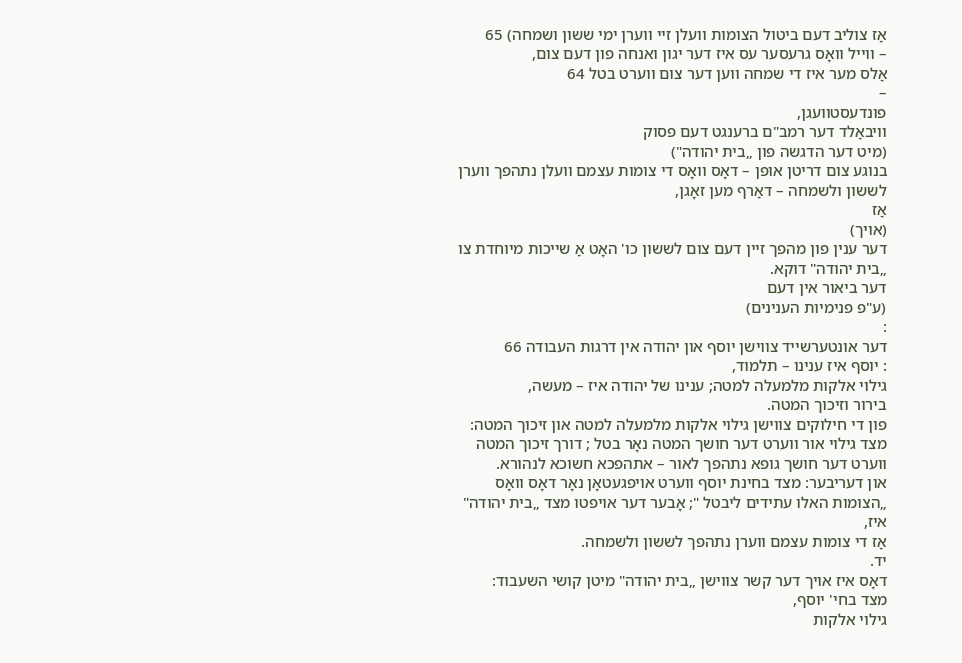אַז צוליב דעם ביטול הצומות וועלן זיי ווערן ימי ששון ושמחה) 65
– ווייל וואָס גרעסער עס איז דער יגון ואנחה פון דעם צום,
אַלס מער איז די שמחה ווען דער צום ווערט בטל 64
–
פונדעסטוועגן,
וויבאַלד דער רמב"ם ברענגט דעם פסוק
(מיט דער הדגשה פון „בית יהודה")
בנוגע צום דריטן אופן – דאָס וואָס די צומות עצמם וועלן נתהפך ווערן לששון ולשמחה – דאַרף מען זאָגן,
אַז
(אויך)
דער ענין פון מהפך זיין דעם צום לששון כו' האָט אַ שייכות מיוחדת צו „בית יהודה" דוקא.
דער ביאור אין דעם
(ע"פ פנימיות הענינים)
:
דער אונטערשייד צווישן יוסף און יהודה אין דרגות העבודה 66
: יוסף איז ענינו – תלמוד,
גילוי אלקות מלמעלה למטה; ענינו של יהודה איז – מעשה,
בירור וזיכוך המטה.
פון די חילוקים צווישן גילוי אלקות מלמעלה למטה און זיכוך המטה: מצד גילוי אור ווערט דער חושך המטה נאָר בטל ; דורך זיכוך המטה ווערט דער חושך גופא נתהפך לאור – אתהפכא חשוכא לנהורא.
און דעריבער: מצד בחינת יוסף ווערט אויפגעטאָן נאָר דאָס וואָס „הצומות האלו עתידים ליבטל "; אָבער דער אויפטו מצד „בית יהודה" איז,
אַז די צומות עצמם ווערן נתהפך לששון ולשמחה.
יד.
דאָס איז אויך דער קשר צווישן „בית יהודה" מיטן קושי השעבוד:
מצד בחי' יוסף,
גילוי אלקות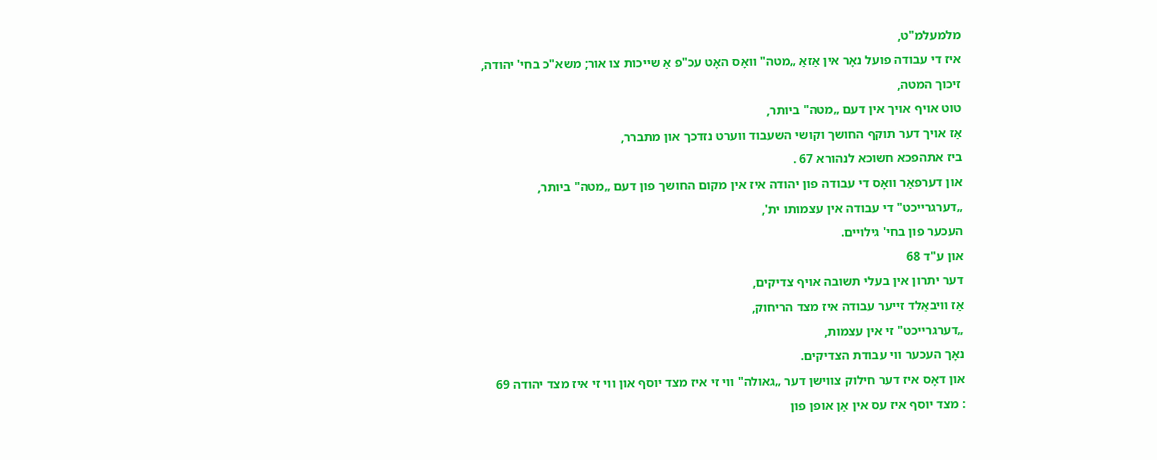מלמעלמ"ט,
איז די עבודה פועל נאָר אין אַזאַ „מטה" וואָס האָט עכ"פ אַ שייכות צו אור; משא"כ בחי' יהודה,
זיכוך המטה,
טוט אויף אויך אין דעם „מטה" ביותר,
אַז אויך דער תוקף החושך וקושי השעבוד ווערט נזדכך און מתברר,
ביז אתהפכא חשוכא לנהורא 67 .
און דערפאַר וואָס די עבודה פון יהודה איז אין מקום החושך פון דעם „מטה" ביותר,
„דערגרייכט" די עבודה אין עצמותו ית',
העכער פון בחי' גילויים.
און ע"ד 68
דער יתרון אין בעלי תשובה אויף צדיקים,
אַז וויבאַלד זייער עבודה איז מצד הריחוק,
„דערגרייכט" זי אין עצמות,
נאָך העכער ווי עבודת הצדיקים.
און דאָס איז דער חילוק צווישן דער „גאולה" ווי זי איז מצד יוסף און ווי זי איז מצד יהודה 69
: מצד יוסף איז עס אין אַן אופן פון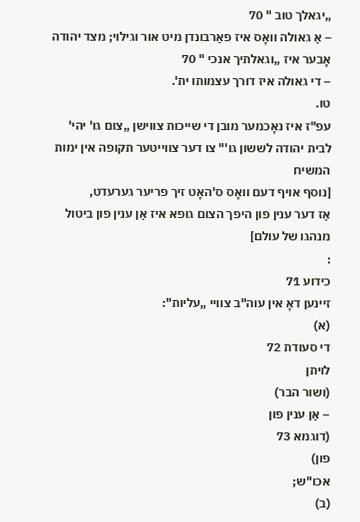„יגאלך טוב " 70
– אַ גאולה וואָס איז פאַרבונדן מיט אור וגילוי; מצד יהודה אָבער איז „וגאלתיך אנכי " 70
– די גאולה איז דורך עצמותו ית'.
טו.
עפ"ז איז נאָכמער מובן די שייכות צווישן „צום גו' יהי' לבית יהודה לששון גו'" צו דער צווייטער תקופה אין ימות המשיח
[נוסף אויף דעם וואָס ס'האָט זיך פריער גערעדט,
אַז דער ענין פון היפך הצום גופא איז אַן ענין פון ביטול מנהגו של עולם]
:
כידוע 71
זיינען דאָ אין עוה"ב צוויי „עליות":
(א)
די סעודת 72
לויתן
(ושור הבר)
– אַן ענין פון
(דוגמא 73
פון)
אכו"ש;
(ב)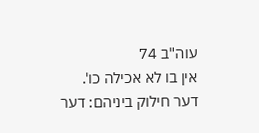עוה"ב 74
אין בו לא אכילה כו'.
דער חילוק ביניהם: דער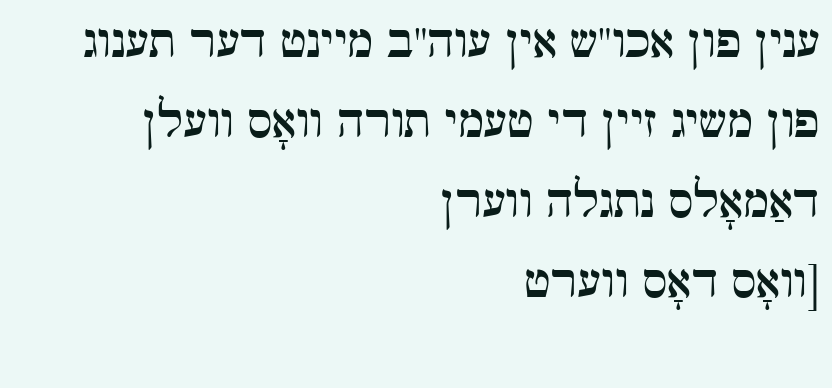ענין פון אכו"ש אין עוה"ב מיינט דער תענוג פון משיג זיין די טעמי תורה וואָס וועלן דאַמאָלס נתגלה ווערן
[וואָס דאָס ווערט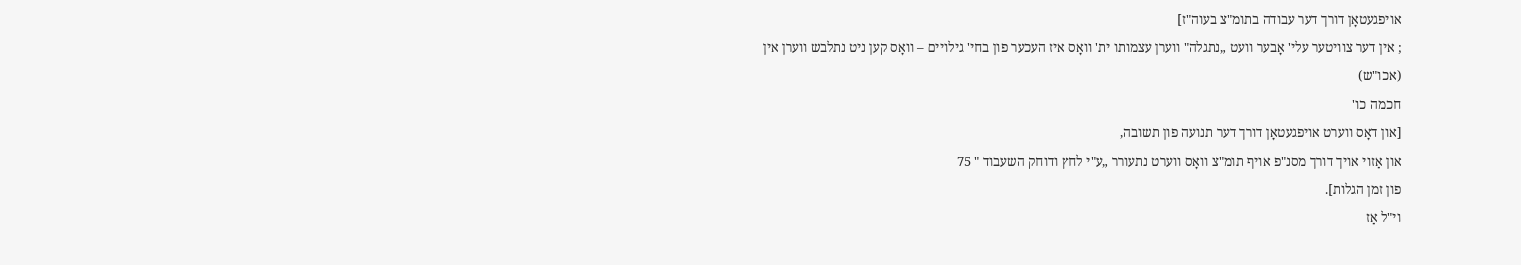אויפגעטאָן דורך דער עבודה בתומ"צ בעוה"ז]
; אין דער צוויטער עלי' אָבער וועט „נתגלה" ווערן עצמותו ית' וואָס איז העכער פון בחי' גילויים – וואָס קען ניט נתלבש ווערן אין
(אכו"ש)
חכמה כו'
[און דאָס ווערט אויפגעטאָן דורך דער תנועה פון תשובה,
און אַזוי אויך דורך מסנ"פ אויף תומ"צ וואָס ווערט נתעורר „ע"י לחץ ודוחק השעבוד " 75
פון זמן הגלות].
וי"ל אַז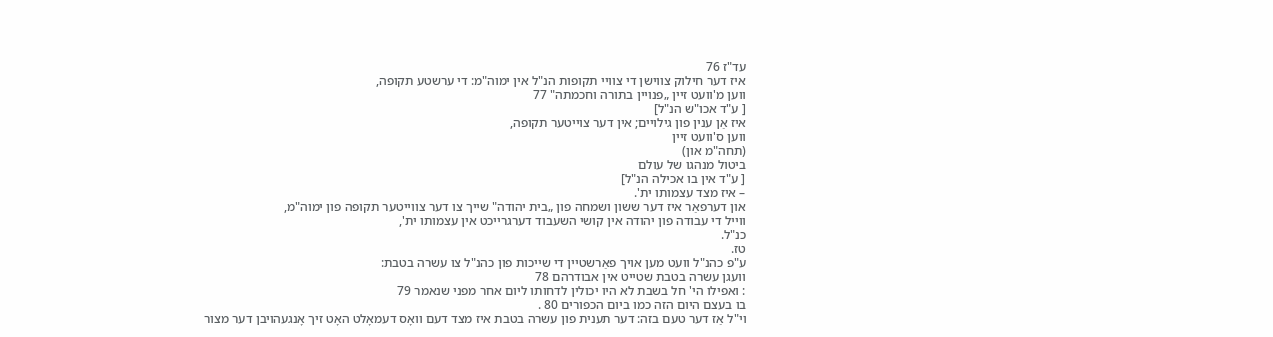עד"ז 76
איז דער חילוק צווישן די צוויי תקופות הנ"ל אין ימוה"מ: די ערשטע תקופה,
ווען מ'וועט זיין „פנויין בתורה וחכמתה" 77
[ ע"ד אכו"ש הנ"ל]
איז אַן ענין פון גילויים; אין דער צוייטער תקופה,
ווען ס'וועט זיין
(תחה"מ און)
ביטול מנהגו של עולם
[ ע"ד אין בו אכילה הנ"ל]
– איז מצד עצמותו ית'.
און דערפאַר איז דער ששון ושמחה פון „בית יהודה" שייך צו דער צווייטער תקופה פון ימוה"מ,
ווייל די עבודה פון יהודה אין קושי השעבוד דערגרייכט אין עצמותו ית',
כנ"ל.
טז.
ע"פ כהנ"ל וועט מען אויך פאַרשטיין די שייכות פון כהנ"ל צו עשרה בטבת:
וועגן עשרה בטבת שטייט אין אבודרהם 78
: ואפילו הי' חל בשבת לא היו יכולין לדחותו ליום אחר מפני שנאמר 79
בו בעצם היום הזה כמו ביום הכפורים 80 .
וי"ל אַז דער טעם בזה: דער תענית פון עשרה בטבת איז מצד דעם וואָס דעמאָלט האָט זיך אָנגעהויבן דער מצור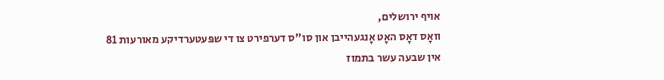אויף ירושלים,
וואָס דאָס האָט אָנגעהייבן און סו"ס דערפירט צו די שפּעטערדיקע מאורעות 81
אין שבעה עשר בתמוז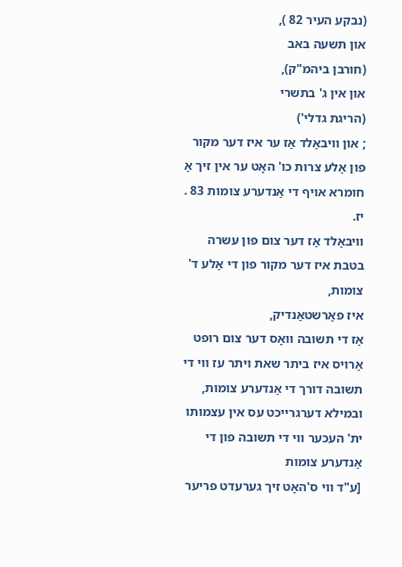(נבקע העיר 82 ),
און תשעה באב
(חורבן ביהמ"ק),
און אין ג' בתשרי
(הריגת גדלי')
; און וויבאַלד אַז ער איז דער מקור פון אַלע צרות כו' האָט ער אין זיך אַ חומרא אויף די אַנדערע צומות 83 .
יז.
וויבאַלד אַז דער צום פון עשרה בטבת איז דער מקור פון די אַלע ד' צומות,
איז פאַרשטאַנדיק,
אַז די תשובה וואָס דער צום רופט אַרויס איז ביתר שאת ויתר עז ווי די תשובה דורך די אַנדערע צומות,
ובמילא דערגרייכט עס אין עצמותו ית' העכער ווי די תשובה פון די אַנדערע צומות
[ע"ד ווי ס'האָט זיך גערעדט פריער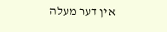אין דער מעלה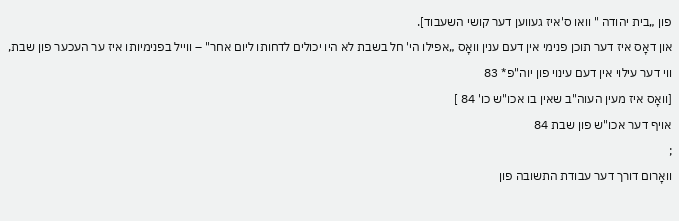פון „בית יהודה " וואו ס'איז געווען דער קושי השעבוד].
און דאָס איז דער תוכן פנימי אין דעם ענין וואָס „אפילו הי' חל בשבת לא היו יכולים לדחותו ליום אחר" – ווייל בפנימיותו איז ער העכער פון שבת,
ווי דער עילוי אין דעם עינוי פון יוה"פ* 83
[וואָס איז מעין העוה"ב שאין בו אכו"ש כו' 84 ]
אויף דער אכו"ש פון שבת 84
;
וואָרום דורך דער עבודת התשובה פון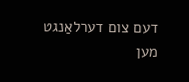דעם צום דערלאַנגט מען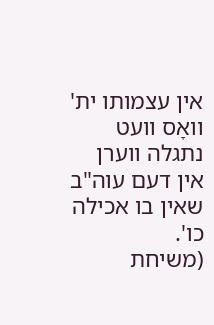אין עצמותו ית' וואָס וועט נתגלה ווערן אין דעם עוה"ב שאין בו אכילה כו'.
(משיחת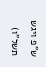ש"פ ויגש תשל"ו)